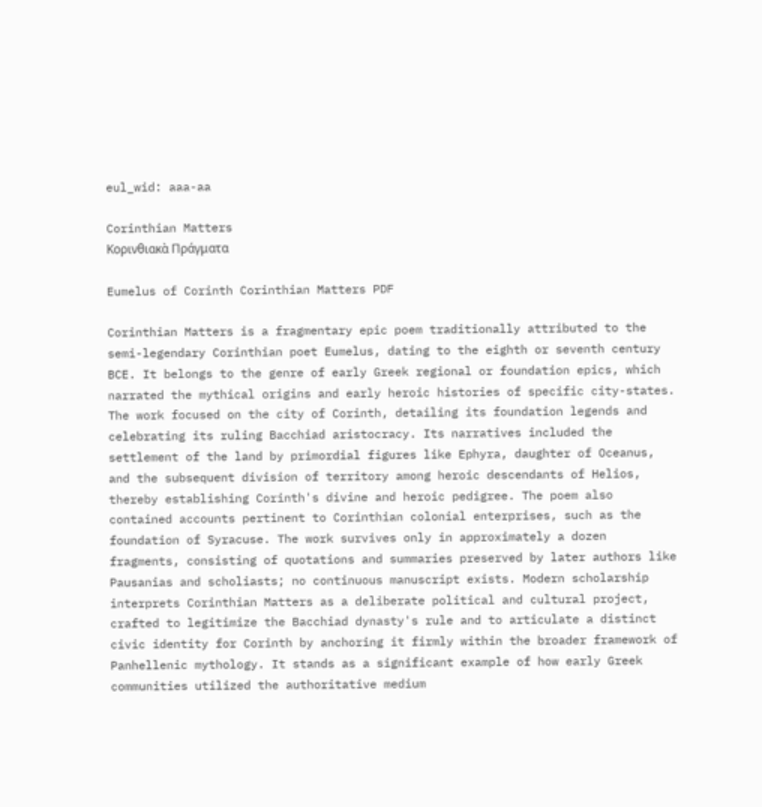eul_wid: aaa-aa

Corinthian Matters
Κορινθιακὰ Πράγματα

Eumelus of Corinth Corinthian Matters PDF

Corinthian Matters is a fragmentary epic poem traditionally attributed to the semi-legendary Corinthian poet Eumelus, dating to the eighth or seventh century BCE. It belongs to the genre of early Greek regional or foundation epics, which narrated the mythical origins and early heroic histories of specific city-states. The work focused on the city of Corinth, detailing its foundation legends and celebrating its ruling Bacchiad aristocracy. Its narratives included the settlement of the land by primordial figures like Ephyra, daughter of Oceanus, and the subsequent division of territory among heroic descendants of Helios, thereby establishing Corinth's divine and heroic pedigree. The poem also contained accounts pertinent to Corinthian colonial enterprises, such as the foundation of Syracuse. The work survives only in approximately a dozen fragments, consisting of quotations and summaries preserved by later authors like Pausanias and scholiasts; no continuous manuscript exists. Modern scholarship interprets Corinthian Matters as a deliberate political and cultural project, crafted to legitimize the Bacchiad dynasty's rule and to articulate a distinct civic identity for Corinth by anchoring it firmly within the broader framework of Panhellenic mythology. It stands as a significant example of how early Greek communities utilized the authoritative medium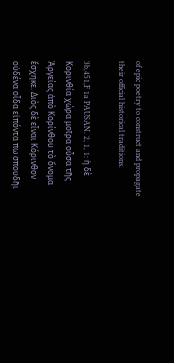of epic poetry to construct and propagate their official historical traditions.

3b,451,F 1a PAUSAN. 2, 1, 1: ἡ δὲ Κορινθία χώρα μοῖρα οὖσα τῆς Ἀργείας ἀπὸ Κορίνθου τὸ ὄνομα ἔσχηκε. Διὸς δὲ εἶναι Κόρινθον οὐδένα οἶδα εἰπόντα πω σπουδῆι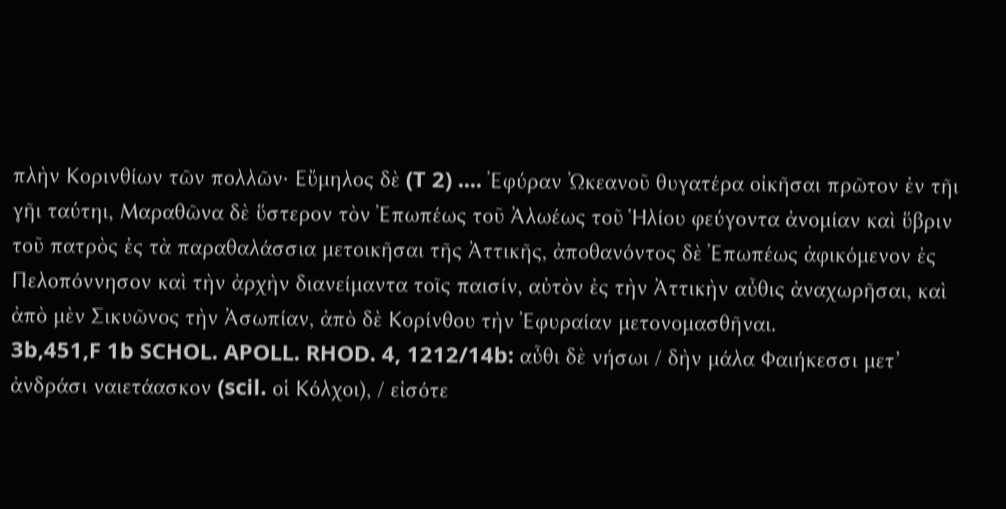πλὴν Κορινθίων τῶν πολλῶν· Εὔμηλος δὲ (T 2) .... Ἐφύραν Ὠκεανοῦ θυγατέρα οἰκῆσαι πρῶτον ἐν τῆι γῆι ταύτηι, Μαραθῶνα δὲ ὕστερον τὸν Ἐπωπέως τοῦ Ἀλωέως τοῦ Ἡλίου φεύγοντα ἀνομίαν καὶ ὕβριν τοῦ πατρὸς ἐς τὰ παραθαλάσσια μετοικῆσαι τῆς Ἀττικῆς, ἀποθανόντος δὲ Ἐπωπέως ἀφικόμενον ἐς Πελοπόννησον καὶ τὴν ἀρχὴν διανείμαντα τοῖς παισίν, αὐτὸν ἐς τὴν Ἀττικὴν αὖθις ἀναχωρῆσαι, καὶ ἀπὸ μὲν Σικυῶνος τὴν Ἀσωπίαν, ἀπὸ δὲ Κορίνθου τὴν Ἐφυραίαν μετονομασθῆναι.
3b,451,F 1b SCHOL. APOLL. RHOD. 4, 1212/14b: αὖθι δὲ νήσωι / δὴν μάλα Φαιήκεσσι μετ’ ἀνδράσι ναιετάασκον (scil. οἱ Κόλχοι), / εἰσότε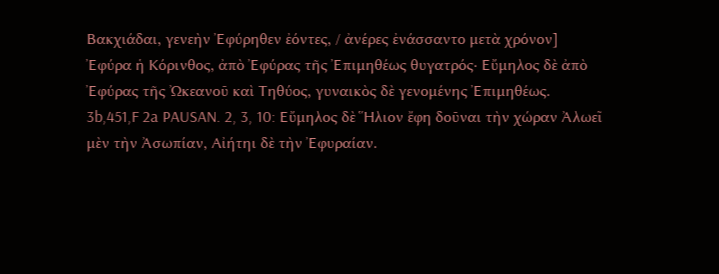Βακχιάδαι, γενεὴν Ἐφύρηθεν ἐόντες, / ἀνέρες ἐνάσσαντο μετὰ χρόνον] Ἐφύρα ἡ Κόρινθος, ἀπὸ Ἐφύρας τῆς Ἐπιμηθέως θυγατρός· Εὔμηλος δὲ ἀπὸ Ἐφύρας τῆς Ὠκεανοῦ καὶ Τηθύος, γυναικὸς δὲ γενομένης Ἐπιμηθέως.
3b,451,F 2a PAUSAN. 2, 3, 10: Εὔμηλος δὲ Ἥλιον ἔφη δοῦναι τὴν χώραν Ἀλωεῖ μὲν τὴν Ἀσωπίαν, Αἰήτηι δὲ τὴν Ἐφυραίαν.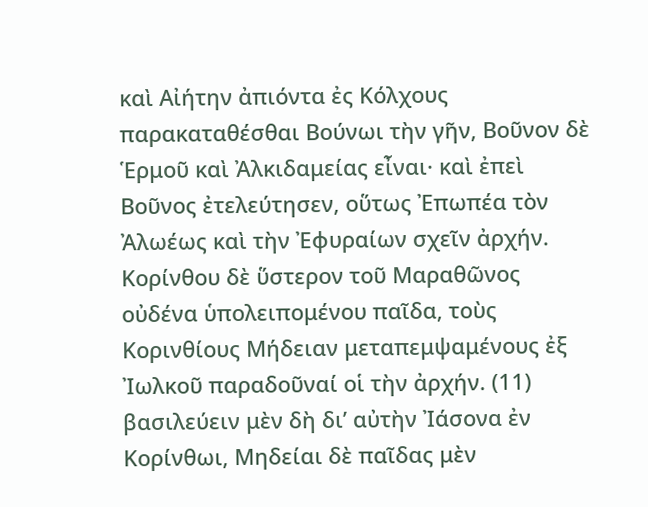καὶ Αἰήτην ἀπιόντα ἐς Κόλχους παρακαταθέσθαι Βούνωι τὴν γῆν, Βοῦνον δὲ Ἑρμοῦ καὶ Ἀλκιδαμείας εἶναι· καὶ ἐπεὶ Βοῦνος ἐτελεύτησεν, οὕτως Ἐπωπέα τὸν Ἀλωέως καὶ τὴν Ἐφυραίων σχεῖν ἀρχήν. Κορίνθου δὲ ὕστερον τοῦ Μαραθῶνος οὐδένα ὑπολειπομένου παῖδα, τοὺς Κορινθίους Μήδειαν μεταπεμψαμένους ἐξ Ἰωλκοῦ παραδοῦναί οἱ τὴν ἀρχήν. (11) βασιλεύειν μὲν δὴ δι’ αὐτὴν Ἰάσονα ἐν Κορίνθωι, Μηδείαι δὲ παῖδας μὲν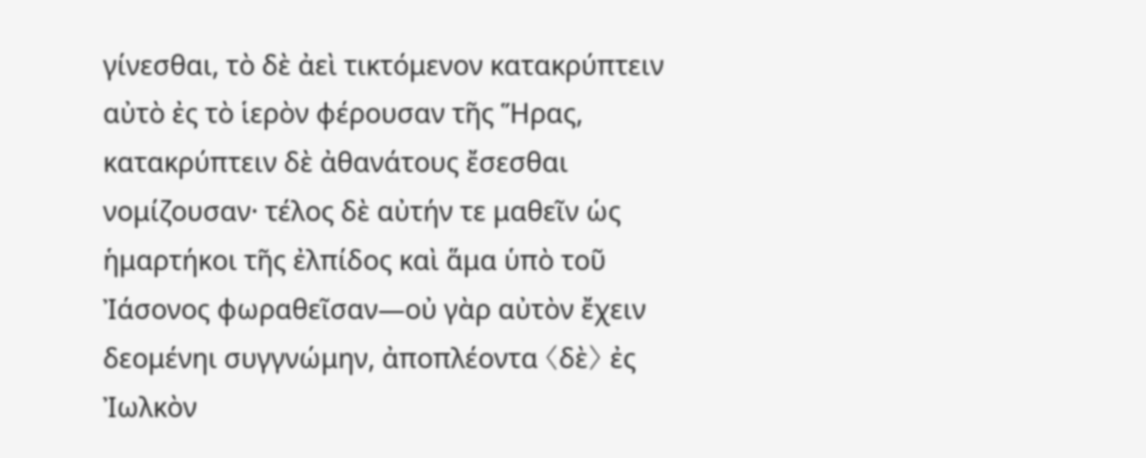γίνεσθαι, τὸ δὲ ἀεὶ τικτόμενον κατακρύπτειν αὐτὸ ἐς τὸ ἱερὸν φέρουσαν τῆς Ἥρας, κατακρύπτειν δὲ ἀθανάτους ἔσεσθαι νομίζουσαν· τέλος δὲ αὐτήν τε μαθεῖν ὡς ἡμαρτήκοι τῆς ἐλπίδος καὶ ἅμα ὑπὸ τοῦ Ἰάσονος φωραθεῖσαν—οὐ γὰρ αὐτὸν ἔχειν δεομένηι συγγνώμην, ἀποπλέοντα 〈δὲ〉 ἐς Ἰωλκὸν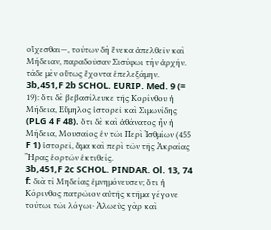οἴχεσθαι—, τούτων δὴ ἕνεκα ἀπελθεῖν καὶ Μήδειαν, παραδοῦσαν Σισύφωι τὴν ἀρχήν. τάδε μὲν οὕτως ἔχοντα ἐπελεξάμην.
3b,451,F 2b SCHOL. EURIP. Med. 9 (= 19): ὅτι δὲ βεβασίλευκε τῆς Κορίνθου ἡ Μήδεια, Εὔμηλος ἱστορεῖ καὶ Σιμωνίδης (PLG 4 F 48). ὅτι δὲ καὶ ἀθάνατος ἦν ἡ Μήδεια, Μουσαῖος ἐν τῶι Περὶ Ἰσθμίων (455 F 1) ἱστορεῖ, ἅμα καὶ περὶ τῶν τῆς Ἀκραίας Ἥρας ἑορτῶν ἐκτιθείς.
3b,451,F 2c SCHOL. PINDAR. Ol. 13, 74 f: διὰ τί Μηδείας ἐμνημόνευσεν; ὅτι ἡ Κόρινθος πατρῶιον αὐτῆς κτῆμα γέγονε τούτωι τῶι λόγωι· Ἀλωεὺς γὰρ καὶ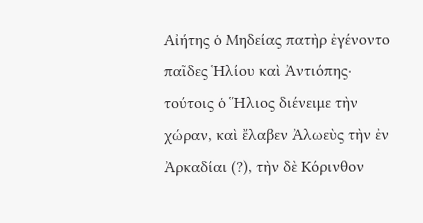Αἰήτης ὁ Μηδείας πατὴρ ἐγένοντο παῖδες Ἡλίου καὶ Ἀντιόπης· τούτοις ὁ Ἥλιος διένειμε τὴν χώραν, καὶ ἔλαβεν Ἀλωεὺς τὴν ἐν Ἀρκαδίαι (?), τὴν δὲ Κόρινθον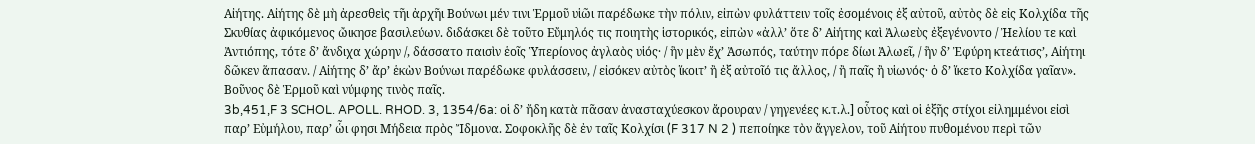Αἰήτης. Αἰήτης δὲ μὴ ἀρεσθεὶς τῆι ἀρχῆι Βούνωι μέν τινι Ἑρμοῦ υἱῶι παρέδωκε τὴν πόλιν, εἰπὼν φυλάττειν τοῖς ἐσομένοις ἐξ αὐτοῦ, αὐτὸς δὲ εἰς Κολχίδα τῆς Σκυθίας ἀφικόμενος ὤικησε βασιλεύων. διδάσκει δὲ τοῦτο Εὔμηλός τις ποιητὴς ἱστορικός, εἰπὼν «ἀλλ’ ὅτε δ’ Αἰήτης καὶ Ἀλωεὺς ἐξεγένοντο / Ἠελίου τε καὶ Ἀντιόπης, τότε δ’ ἄνδιχα χώρην /, δάσσατο παισὶν ἑοῖς Ὑπερίονος ἀγλαὸς υἱός· / ἣν μὲν ἔχ’ Ἀσωπός, ταύτην πόρε δίωι Ἀλωεῖ, / ἣν δ’ Ἐφύρη κτεάτισς’, Αἰήτηι δῶκεν ἅπασαν. / Αἰήτης δ’ ἄρ’ ἑκὼν Βούνωι παρέδωκε φυλάσσειν, / εἰσόκεν αὐτὸς ἵκοιτ’ ἢ ἐξ αὐτοῖό τις ἄλλος, / ἢ παῖς ἢ υἱωνός· ὁ δ’ ἵκετο Κολχίδα γαῖαν». Βοῦνος δὲ Ἑρμοῦ καὶ νύμφης τινὸς παῖς.
3b,451,F 3 SCHOL. APOLL. RHOD. 3, 1354/6a: οἱ δ’ ἤδη κατὰ πᾶσαν ἀνασταχύεσκον ἄρουραν / γηγενέες κ.τ.λ.] οὗτος καὶ οἱ ἑξῆς στίχοι εἰλημμένοι εἰσὶ παρ’ Εὐμήλου, παρ’ ὧι φησι Μήδεια πρὸς Ἴδμονα. Σοφοκλῆς δὲ ἐν ταῖς Κολχίσι (F 317 N 2 ) πεποίηκε τὸν ἄγγελον, τοῦ Αἰήτου πυθομένου περὶ τῶν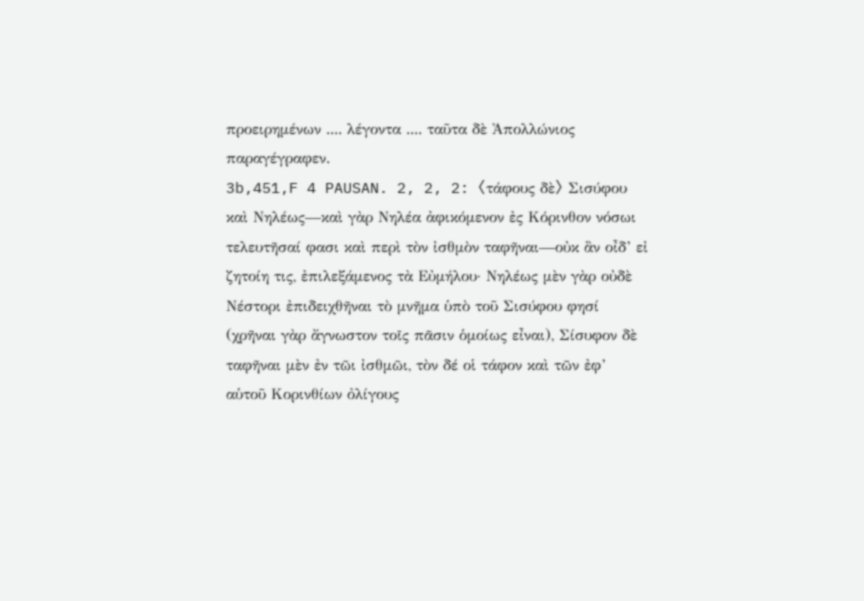προειρημένων .... λέγοντα .... ταῦτα δὲ Ἀπολλώνιος παραγέγραφεν.
3b,451,F 4 PAUSAN. 2, 2, 2: 〈τάφους δὲ〉 Σισύφου καὶ Νηλέως—καὶ γὰρ Νηλέα ἀφικόμενον ἐς Κόρινθον νόσωι τελευτῆσαί φασι καὶ περὶ τὸν ἰσθμὸν ταφῆναι—οὐκ ἂν οἶδ’ εἰ ζητοίη τις, ἐπιλεξάμενος τὰ Εὐμήλου· Νηλέως μὲν γὰρ οὐδὲ Νέστορι ἐπιδειχθῆναι τὸ μνῆμα ὑπὸ τοῦ Σισύφου φησί (χρῆναι γὰρ ἄγνωστον τοῖς πᾶσιν ὁμοίως εἶναι), Σίσυφον δὲ ταφῆναι μὲν ἐν τῶι ἰσθμῶι, τὸν δέ οἱ τάφον καὶ τῶν ἐφ’ αὑτοῦ Κορινθίων ὀλίγους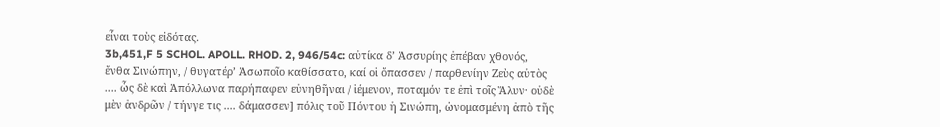εἶναι τοὺς εἰδότας.
3b,451,F 5 SCHOL. APOLL. RHOD. 2, 946/54c: αὐτίκα δ’ Ἀσσυρίης ἐπέβαν χθονός, ἔνθα Σινώπην, / θυγατέρ’ Ἀσωποῖο καθίσσατο, καί οἱ ὄπασσεν / παρθενίην Ζεὺς αὐτὸς .... ὧς δὲ καὶ Ἀπόλλωνα παρήπαφεν εὐνηθῆναι / ἱέμενον, ποταμόν τε ἐπὶ τοῖς Ἅλυν· οὐδὲ μὲν ἀνδρῶν / τήνγε τις .... δάμασσεν] πόλις τοῦ Πόντου ἡ Σινώπη, ὠνομασμένη ἀπὸ τῆς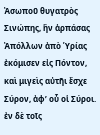Ἀσωποῦ θυγατρὸς Σινώπης, ἣν ἁρπάσας Ἀπόλλων ἀπὸ Ὑρίας ἐκόμισεν εἰς Πόντον, καὶ μιγεὶς αὐτῆι ἔσχε Σύρον, ἀφ’ οὗ οἱ Σύροι. ἐν δὲ τοῖς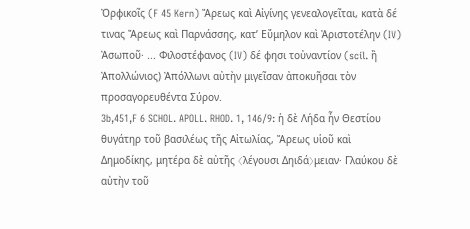Ὀρφικοῖς (F 45 Kern) Ἄρεως καὶ Αἰγίνης γενεαλογεῖται, κατὰ δέ τινας Ἄρεως καὶ Παρνάσσης, κατ’ Εὔμηλον καὶ Ἀριστοτέλην (IV) Ἀσωποῦ· ... Φιλοστέφανος (IV) δέ φησι τοὐναντίον (scil. ἢ Ἀπολλώνιος) Ἀπόλλωνι αὐτὴν μιγεῖσαν ἀποκυῆσαι τὸν προσαγορευθέντα Σύρον.
3b,451,F 6 SCHOL. APOLL. RHOD. 1, 146/9: ἡ δὲ Λήδα ἦν Θεστίου θυγάτηρ τοῦ βασιλέως τῆς Αἰτωλίας, Ἄρεως υἱοῦ καὶ Δημοδίκης, μητέρα δὲ αὐτῆς 〈λέγουσι Δηιδά〉μειαν· Γλαύκου δὲ αὐτὴν τοῦ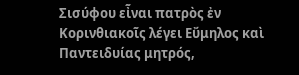Σισύφου εἶναι πατρὸς ἐν Κορινθιακοῖς λέγει Εὔμηλος καὶ Παντειδυίας μητρός,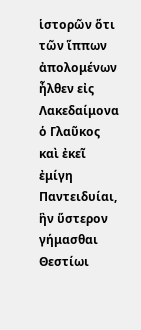ἱστορῶν ὅτι τῶν ἵππων ἀπολομένων ἦλθεν εἰς Λακεδαίμονα ὁ Γλαῦκος καὶ ἐκεῖ ἐμίγη Παντειδυίαι, ἣν ὕστερον γήμασθαι Θεστίωι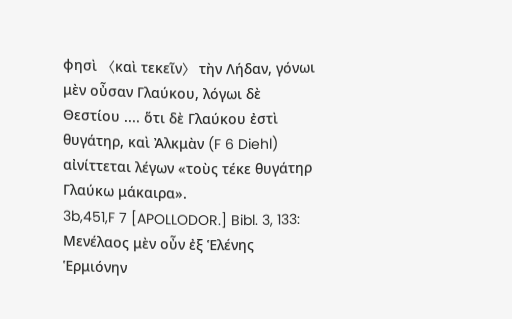φησὶ 〈καὶ τεκεῖν〉 τὴν Λήδαν, γόνωι μὲν οὖσαν Γλαύκου, λόγωι δὲ Θεστίου .... ὅτι δὲ Γλαύκου ἐστὶ θυγάτηρ, καὶ Ἀλκμὰν (F 6 Diehl) αἰνίττεται λέγων «τοὺς τέκε θυγάτηρ Γλαύκω μάκαιρα».
3b,451,F 7 [APOLLODOR.] Bibl. 3, 133: Μενέλαος μὲν οὖν ἐξ Ἑλένης Ἑρμιόνην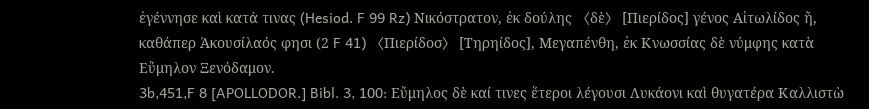ἐγέννησε καὶ κατά τινας (Hesiod. F 99 Rz) Νικόστρατον, ἐκ δούλης 〈δὲ〉 [Πιερίδος] γένος Αἰτωλίδος ἤ, καθάπερ Ἀκουσίλαός φησι (2 F 41) 〈Πιερίδοσ〉 [Τηρηίδος], Μεγαπένθη, ἐκ Κνωσσίας δὲ νύμφης κατὰ Εὔμηλον Ξενόδαμον.
3b,451,F 8 [APOLLODOR.] Bibl. 3, 100: Εὔμηλος δὲ καί τινες ἕτεροι λέγουσι Λυκάονι καὶ θυγατέρα Καλλιστὼ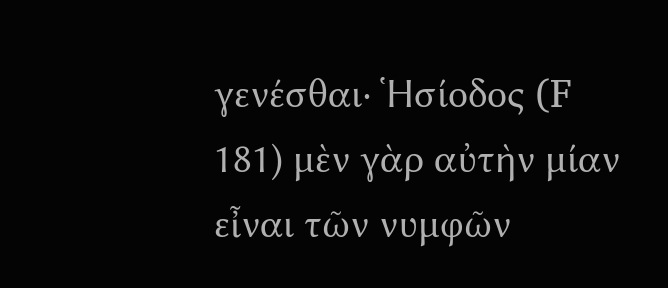γενέσθαι· Ἡσίοδος (F 181) μὲν γὰρ αὐτὴν μίαν εἶναι τῶν νυμφῶν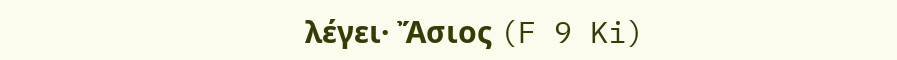λέγει· Ἄσιος (F 9 Ki)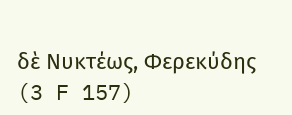δὲ Νυκτέως, Φερεκύδης (3 F 157)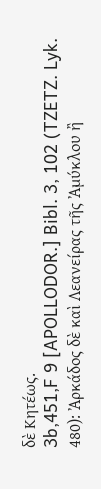δὲ Κητέως.
3b,451,F 9 [APOLLODOR.] Bibl. 3, 102 (TZETZ. Lyk. 480): Ἀρκάδος δὲ καὶ Λεανείρας τῆς Ἀμύκλου ἢ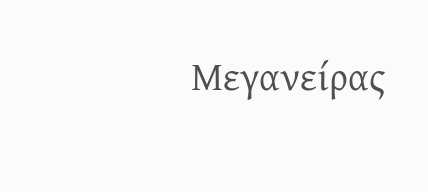Μεγανείρας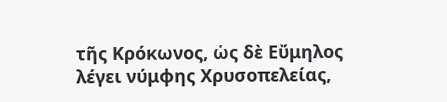τῆς Κρόκωνος, ὡς δὲ Εὔμηλος λέγει νύμφης Χρυσοπελείας,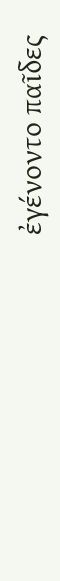ἐγένοντο παῖδες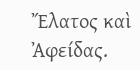Ἔλατος καὶ Ἀφείδας.